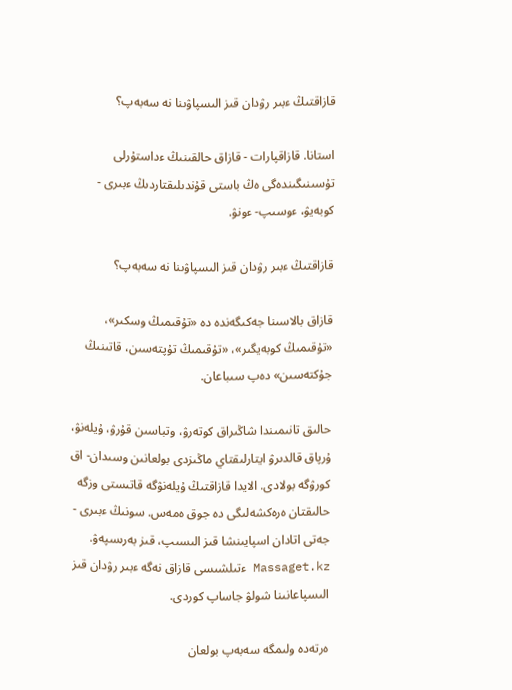قازاقتىڭ ءبىر رۋدان قىز الىسپاۋىنا نە سەبەپ؟

استانا. قازاقپارات - قازاق حالقىنىڭ ءداستۇرلى تۇسىنىگىندەگى ەڭ باستى قۇندىلىقتاردىڭ ءبىرى - كوبەيۋ، ءوسىپ- ءونۋ.

قازاقتىڭ ءبىر رۋدان قىز الىسپاۋىنا نە سەبەپ؟

قازاق بالاسىنا جەكىگەندە دە «تۇقىمىڭ وسكىر»، «تۇقىمىڭ كوبەيگىر»، «تۇقىمىڭ تۇپتەسىن، قاتىنىڭ جۇكتەسىن» دەپ سىباعان.

حالىق تانىمىندا شاڭىراق كوتەرۋ، وتباسىن قۇرۋ، ۇيلەنۋ، ۇرپاق قالدىرۋ ايتارلىقتاي ماڭىزدى بولعانىن وسىدان- اق كورۋگە بولادى. الايدا قازاقتىڭ ۇيلەنۋگە قاتىستى وزگە حالىقتان ەرەكشەلىگى دە جوق ەمەس. سونىڭ ءبىرى - جەتى اتادان اسپايىنشا قىز الىسىپ، قىز بەرىسپەۋ. Massaget.kz ءتىلشىسى قازاق نەگە ءبىر رۋدان قىز الىسپاعانىنا شولۋ جاساپ كوردى.

ەرتەدە ولىمگە سەبەپ بولعان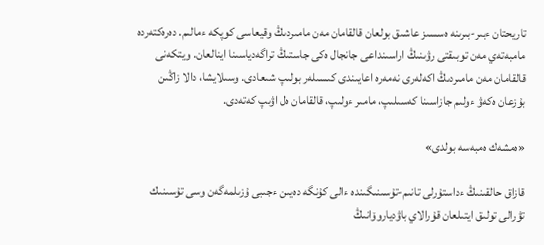تاريحتان ءبىر-بىرىنە ەسسىز عاشىق بولعان قالقامان مەن مامىردىڭ وقيعاسى كوپكە ءمالىم. دەرەكتەردە مامبەتەي مەن توبىقتى رۋىنىڭ اراسىنداعى جانجال ەكى جاستىڭ تراگەدياسىنا اينالعان. ويتكەنى قالقامان مەن مامىردىڭ اكەلەرى نەمەرە اعايىندى كىسىلەر بولىپ شىعادى. وسىلايشا، دالا زاڭىن بۇزعان ەكەۋ ءولىم جازاسىنا كەسىلىپ، مامىر ءولىپ، قالقامان ەل اۋىپ كەتەدى.

«ەمشەك ەمبەسە بولدى»

قازاق حالقىنىڭ ءداستۇرلى تانىم-تۇسىنىگىندە ءالى كۇنگە دەيىن ءجىبى ۇزىلمەگەن وسى تۇسىنىك تۋرالى تولىق ايتىلعان قۇرالاي باۋدياروۆانىڭ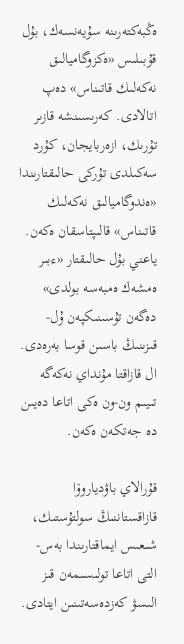ەڭبەكتەرىنە سۇيەنسەك، بۇل قۇبىلىس «ەكزوگاميالىق نەكەلىك قاتىناس» دەپ اتالادى. كەرىسىنشە قازىر تۇرىك، ازەربايجان، كۇرد سەكىلدى تۇركى حالىقتارىندا «ەندوگاميالىق نەكەلىك قاتىناس» قالىپتاسقان ەكەن. ياعني بۇل حالىقتار «ءبىر ەمشەك ەمبەسە بولدى» دەگەن تۇسىنىكپەن ۇل-قىزىنىڭ باسىن قوسا بەرەدى. ال قازاقتا مۇنداي نەكەگە تىيىم ون-ون ەكى اتاعا دەيىن دە جەتكەن ەكەن.

قۇرالاي باۋدياروۆا قازاقستاننىڭ سولتۇستىك، شىعىس ايماقتارىندا بەس- التى اتاعا تولىسىمەن قىز الىسۋ كەزدەسەتىنىن ايتادى.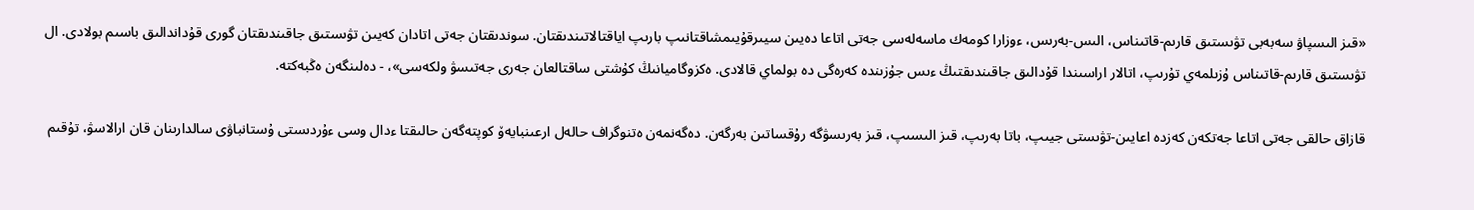«قىز الىسپاۋ سەبەبى تۋىستىق قارىم-قاتىناس، الىس-بەرىس، ءوزارا كومەك ماسەلەسى جەتى اتاعا دەيىن سيىرقۇيىمشاقتانىپ بارىپ اياقتالاتىندىقتان. سوندىقتان جەتى اتادان كەيىن تۋىستىق جاقىندىقتان گورى قۇداندالىق باسىم بولادى. ال تۋىستىق قارىم-قاتىناس ۇزىلمەي تۇرىپ، اتالار اراسىندا قۇدالىق جاقىندىقتىڭ ءىس جۇزىندە كەرەگى دە بولماي قالادى. ەكزوگاميانىڭ كۇشتى ساقتالعان جەرى جەتىسۋ ولكەسى»، - دەلىنگەن ەڭبەكتە.

قازاق حالقى جەتى اتاعا جەتكەن كەزدە اعايىن-تۋىستى جيىپ، باتا بەرىپ، قىز الىسىپ، قىز بەرىسۋگە رۇقساتىن بەرگەن. دەگەنمەن ەتنوگراف حالەل ارعىنبايەۆ كوپتەگەن حالىقتا ءدال وسى ءۇردىستى ۇستانباۋى سالدارىنان قان ارالاسۋ، تۇقىم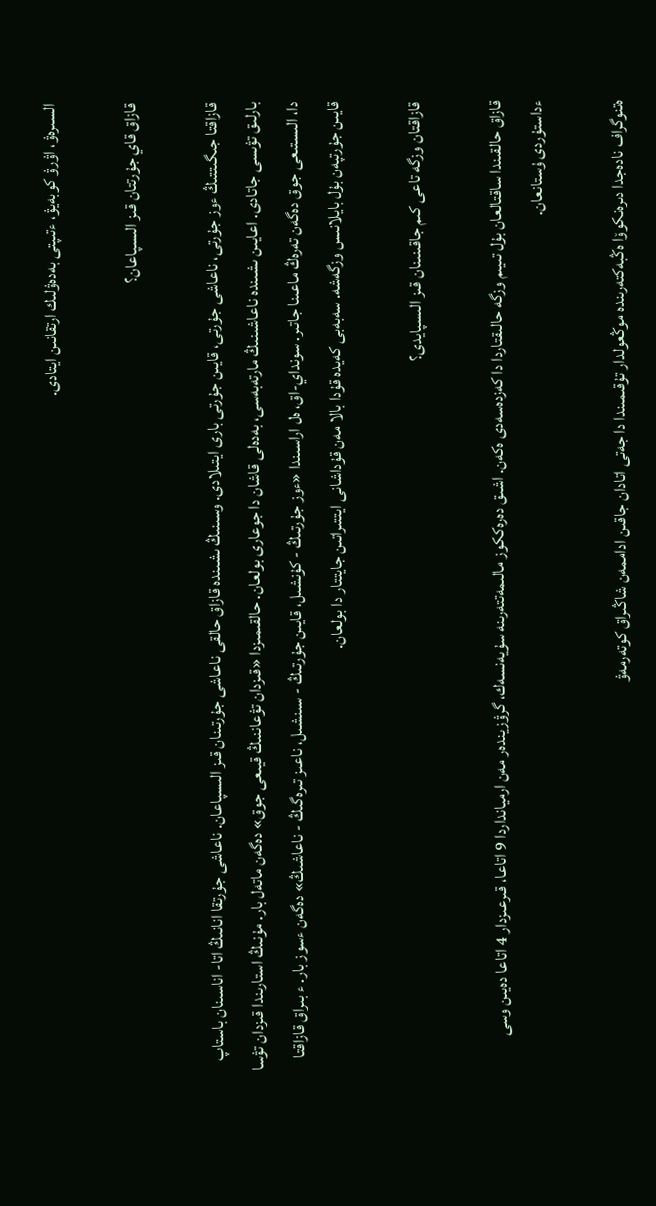السىرەۋ، اۋرۋ كوبەيۋ، ءتىپتى بەدەۋلىك ارتقانىن ايتادى.

قازاق قاي جۇرتتان قىز الىسپاعان؟

قازاقتا جىگىتتىڭ ءوز جۇرتى، ناعاشى جۇرتى، قايىن جۇرتى بارى ايتىلادى. وسىنىڭ ىشىندە قازاق حالقى ناعاشى جۇرتىنان قىز الىسپاعان. ناعاشى جۇرتقا انانىڭ اتا- اناسىنان باستاپ بارلىق تۋىسى جاتادى. اعايىن ىشىندە ناعاشىنىڭ مارتەبەسى، بەدەلى قاشان دا جوعارى بولعان. حالقىمىزدا «قىزدان تۋعاننىڭ قيىعى جوق» دەگەن ماتەل بار. مۇنىڭ استارىندا قىزدان تۋسا دا، الىستىعى جوق دەگەن تەرەڭ ماعىنا جاتىر. سونداي-اق، ەل اراسىندا «ءوز جۇرتىڭ - كۇنشىل، قايىن جۇرتىڭ - سىنشىل، ناعىز تىرەگىڭ - ناعاشىڭ» دەگەن ءسوز بار. ء بىراق قازاقتا قايىن جۇرتپەن بۇل بايلانىس وزگەشە. سەبەبى كەيدە قۇدا بالا مەن قۇداشانى ايتتىراتىن جايتتار دا بولعان.

قازاقتان وزگە تاعى كىم جاقىنىنان قىز الىسپايدى؟

قازاق حالقىندا ساقتالعان بۇل تىيىم وزگە حالىقتاردا دا كەزدەسەدى ەكەن. اشىق دەرەككوز مالىمەتتەرىنە سۇيەنسەك، گرۋزيندەر مەن ارميانداردا 9 اتاعا، قىرعىزدار 4 اتاعا دەيىن وسى ءداستۇردى ۇستانعان.

ەتنوگراف نادەجدا دىرەنكوۆا ەڭبەكتەرىندە موڭعولدار تۇقىمىندا دا جەتى اتادان جاقىن اداممەن شاڭىراق كوتەرمەۋ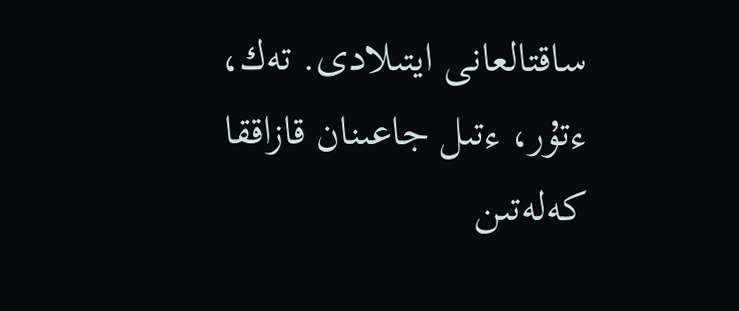ساقتالعانى ايتىلادى. تەك، ءتۇر، ءتىل جاعىنان قازاققا كەلەتىن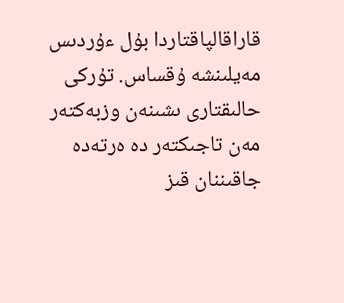قاراقالپاقتاردا بۇل ءۇردىس مەيلىنشە ۇقساس. تۇركى حالىقتارى ىشىنەن وزبەكتەر مەن تاجىكتەر دە ەرتەدە جاقىننان قىز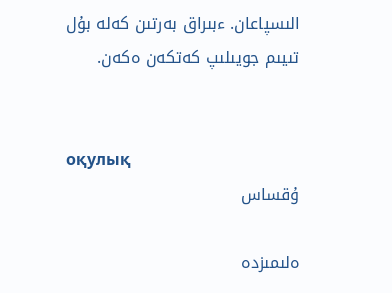الىسپاعان. ءبىراق بەرتىن كەلە بۇل تىيىم جويىلىپ كەتكەن ەكەن.


оқулық
ۇقساس

ەلىمىزدە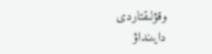وقۋلىقتاردى دايىنداۋ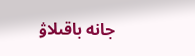جانە باقىلاۋ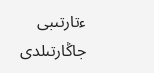ءتارتىبى جاڭارتىلدى